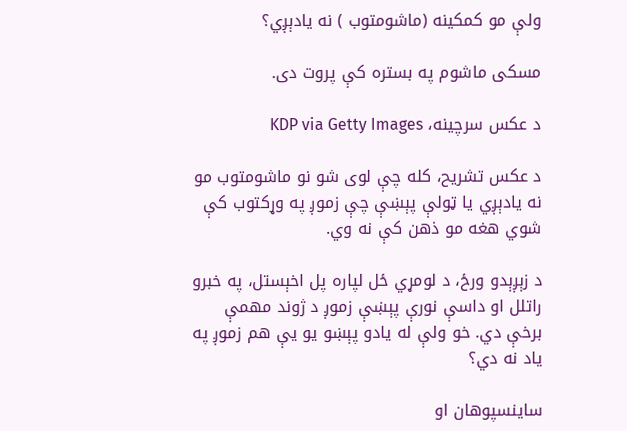ولې مو کمکینه (ماشومتوب ) نه یادېږي؟

مسکی ماشوم په بستره کې پروت دی.

د عکس سرچینه، KDP via Getty Images

د عکس تشریح، کله چې لوی شو نو ماشومتوب مو نه یادېږي یا ټولې پېښې چې زموږ په وړکتوب کې شوي هغه مو ذهن کې نه وي.

د زېږېدو ورځ، د لومړي ځل لپاره پل اخېستل، په خبرو راتلل او داسې نورې پېښې زموږ د ژوند مهمې برخې دي. خو ولې له یادو پېښو یو یې هم زموږ په یاد نه دي؟

ساينسپوهان او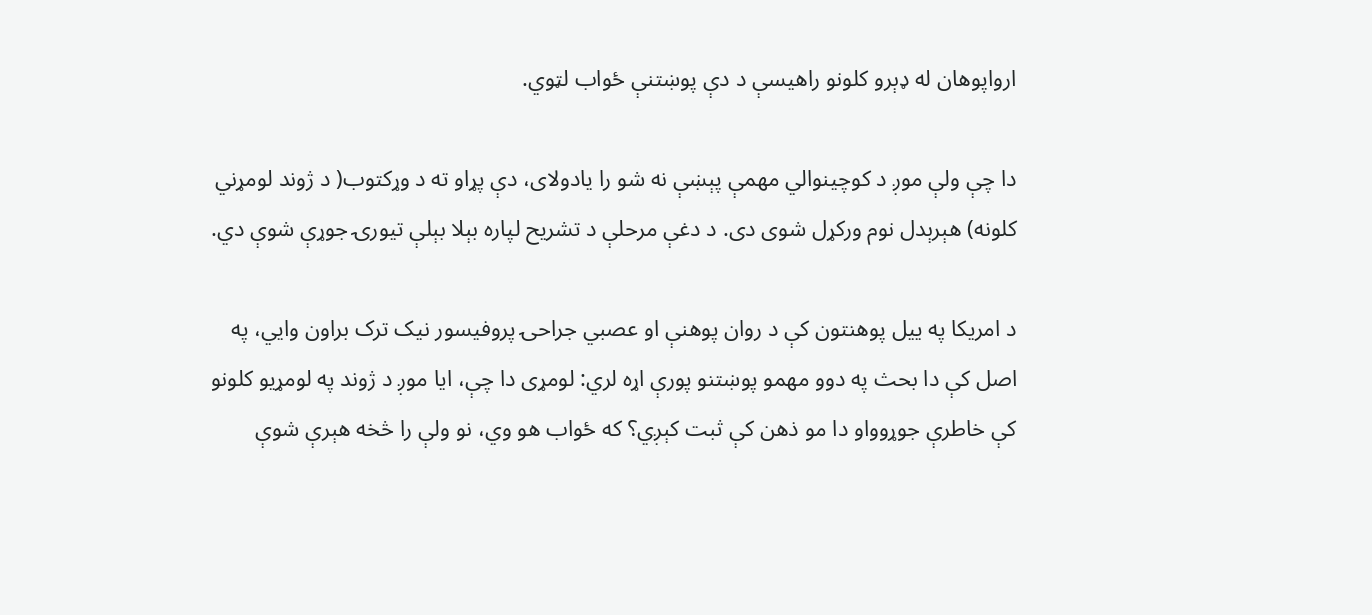ارواپوهان له ډېرو کلونو راهيسې د دې پوښتنې ځواب لټوي.

دا چې ولې موږ د کوچینوالي مهمې پېښې نه شو را یادولای، دې پړاو ته د وړکتوب( د ژوند لومړني کلونه) هېرېدل نوم ورکړل شوی دی. د دغې مرحلې د تشریح لپاره بېلا بېلې تیورۍ جوړې شوې دي.

د امریکا په ییل پوهنتون کې د روان‌ پوهنې او عصبي جراحۍ پروفیسور نیک ترک براون وايي، په اصل کې دا بحث په دوو مهمو پوښتنو پورې اړه لري: لومړی دا چې، ایا موږ د ژوند په لومړیو کلونو کې خاطرې جوړوواو دا مو ذهن کې ثبت کېږي؟ که ځواب هو وي، نو ولې را څخه هېرې شوې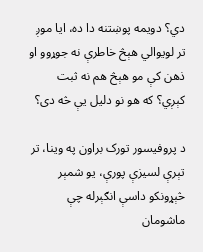دي؟ دویمه پوښتنه دا ده، ایا موږ تر لویوالي هېڅ خاطرې نه جوړوو او ذهن کې مو هېڅ هم نه ثبت کېږي؟ که هو نو دلیل یې څه دی؟

د پروفیسور تورک براون په وینا، تر تېرې لسیزې پورې، یو شمېر څېړونکو داسې انګېرله چې ماشومان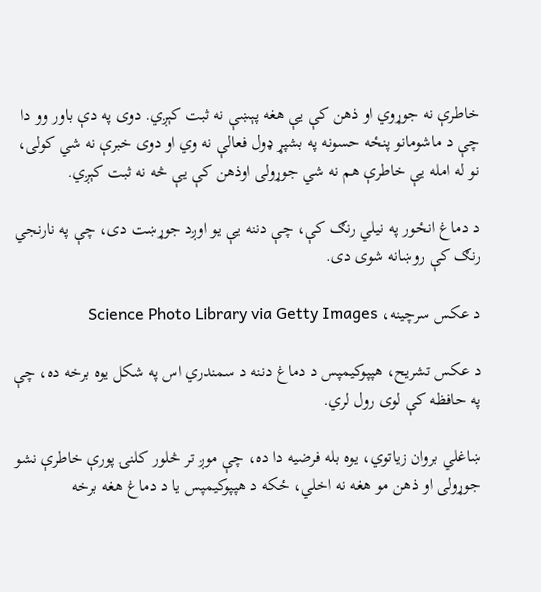خاطرې نه جوړوي او ذهن کې یې هغه پېښې نه ثبت کېږي. دوی په دې باور وو دا چې د ماشومانو پنځه حسونه په بشپړ ډول فعالې نه وي او دوی خبرې نه شي کولی، نو له امله یې خاطرې هم نه شي جوړولی اوذهن کې یې څه نه ثبت کېږي.

د دماغ انځور په نیلي رنګ کې، چې دننه یې یو اوږد جوړښت دی، چې په نارنجي رنګ کې روښانه شوی دی.

د عکس سرچینه، Science Photo Library via Getty Images

د عکس تشریح، هپپوکیمپس د دماغ دننه د سمندري اس په شکل یوه برخه ده، چې په حافظه کې لوی رول لري.

ښاغلي بروان زیاتوي، یوه بله فرضیه دا ده، چې موږ تر څلور کلنۍ پورې خاطرې نشو جوړولی او ذهن مو هغه نه اخلي، ځکه د هپپوکیمپس یا د دماغ هغه برخه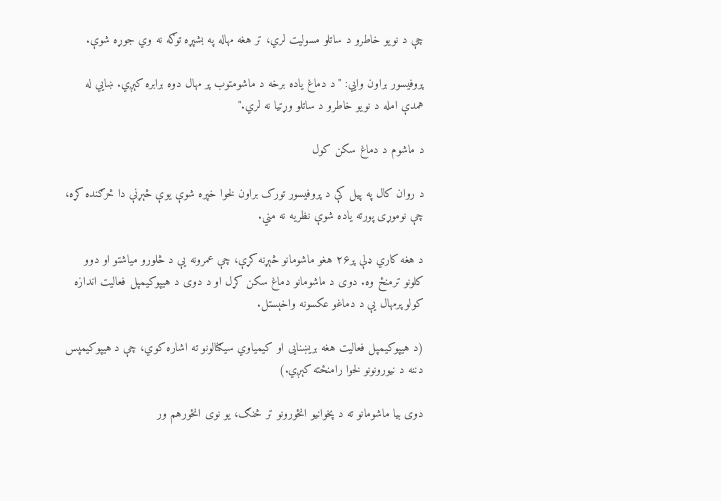چې د نویو خاطرو د ساتلو مسولیت لري، تر هغه مهاله په بشپړه توګه نه وي جوړه شوې.

پروفیسور براون وايي: "د دماغ یاده برخه د ماشومتوب پر مهال دوه برابره کېږي. ښايي له همدې امله د نویو خاطرو د ساتلو وړتیا نه لري."

د ماشوم د دماغ سکن کول

د روان کال په پیل کې د پروفیسور تورک براون لخوا خپره شوې یوې څېړنې دا څرګنده کړه، چې نوموړی پورته یاده شوې نظریه نه مني.

د هغه کاري ډلې پر۲۶ هغو ماشومانو څېړنه کړې، چې عمرونه یې د څلورو میاشتو او دوو کلونو ترمنځ وه. دوی د ماشومانو دماغ سکن کړل او د دوی د هیپوکیمپل فعالیت اندازه کولو پرمهال یې د دماغو عکسونه واخېستل.

(د هیپوکیمپل فعالیت هغه بریښنایی او کیمیاوي سیګنالونو ته اشاره کوي، چې د هیپوکیمپس دننه د نیورونونو لخوا رامنځته کېږي.)

دوی بیا ماشومانو ته د پخوانیو انځورونو تر څنګ، یو نوی انځورهم ور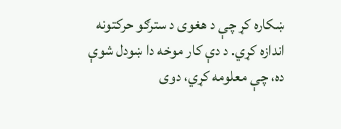ښکاره کړ چې د هغوی د سترګو حرکتونه اندازه کړي. د دې کار موخه دا ښودل شوې ده، چې معلومه کړي، دوی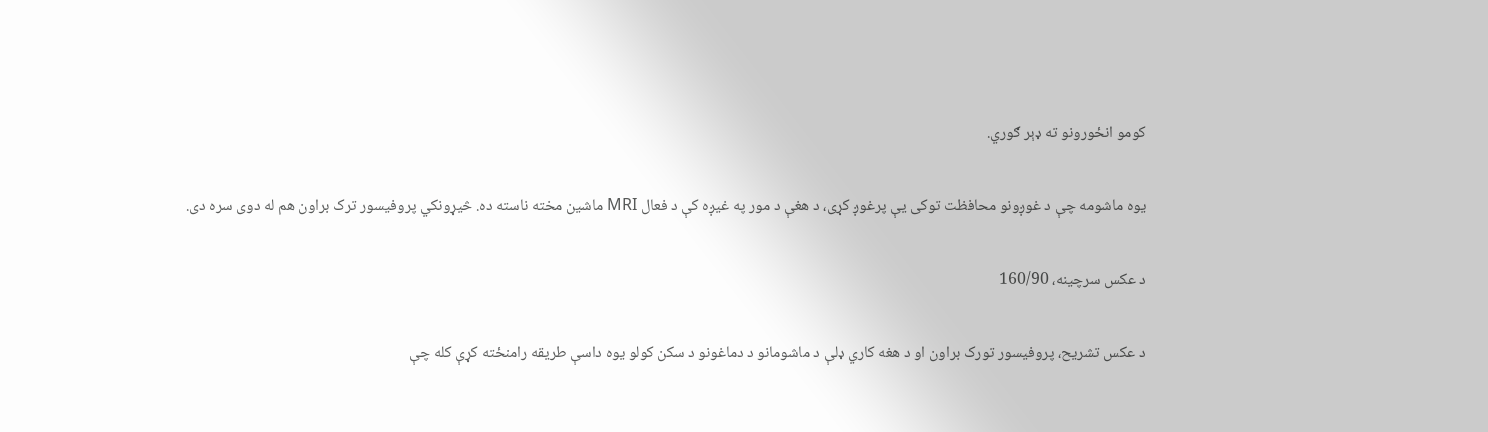کومو انځورونو ته ډېر ګوري.

یوه ماشومه چې د غوږونو محافظت توکی یې پرغوږ کړی، د هغې د مور په غیږه کې د فعال MRI ماشین مخته ناسته ده. څیړونکي پروفیسور ترک براون هم له دوی سره دی.

د عکس سرچینه، 160/90

د عکس تشریح، پروفیسور تورک براون او د هغه کاري ډلې د ماشومانو د دماغونو د سکن کولو یوه داسې طریقه رامنځته کړې کله چې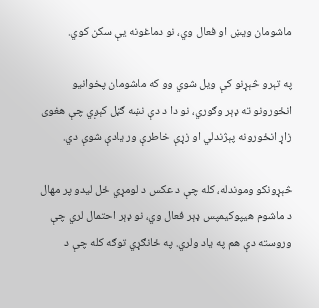ماشومان ویښ او فعال وي، نو دماغونه یې سکن کوي.

په تېرو څېړنو کې ویل شوي وو که ماشومان پخوانیو انځورونو ته ډېر وګوري، نو دا د دې نښه ګڼل کېږي چې هغوی زاړ انځورونه پېژندلي او زړې خاطرې ور یادې شوې دي.

څېړونکو وموندله، کله چې د عکس د لومړي ځل ليدو پر مهال د ماشوم هیپوکیمپس ډېر فعال وي، نو ډېر احتمال لري چې وروسته دې هم په یاد ولري. په ځانګړي توګه کله چې د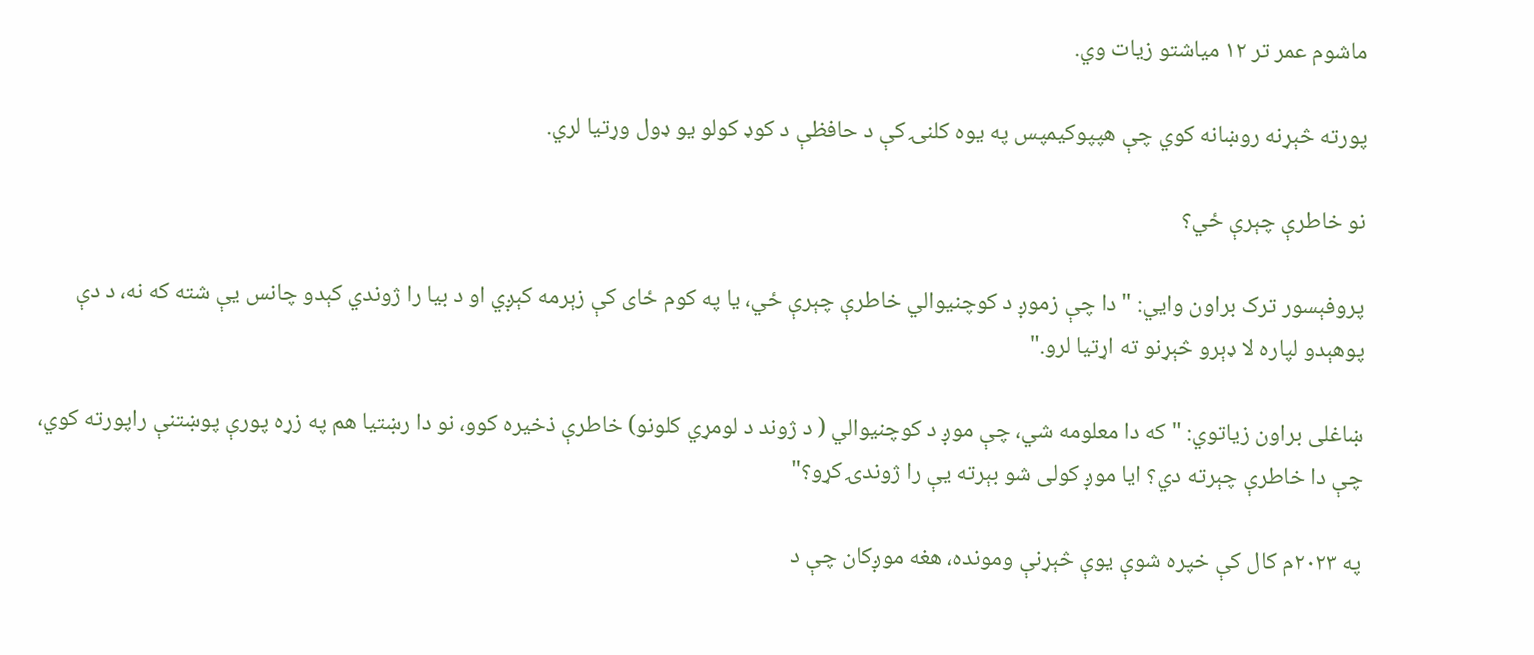ماشوم عمر تر ۱۲ میاشتو زیات وي.

پورته څېړنه روښانه کوي چې هپپوکیمپس په یوه کلنۍ کې د حافظې د کوډ کولو یو ډول وړتیا لري.

نو خاطرې چېرې ځي؟

پروفېسور ترک براون وايي: "دا چې زموږ د کوچنیوالي خاطرې چېرې ځي، یا په کوم ځای کې زېرمه کېږي او د بیا را ژوندي کېدو چانس یې شته که نه، د دې پوهېدو لپاره لا ډېرو څېړنو ته اړتيا لرو."

ښاغلی براون زیاتوي: "که دا معلومه شي، چې موږ د کوچنیوالي ( د ژوند د لومړي کلونو) خاطرې ذخیره کوو، نو دا رښتیا هم په زړه پورې پوښتنې راپورته کوي، چې دا خاطرې چېرته دي؟ ایا موږ کولی شو بېرته یې را ژوندۍ کړو؟"

په ۲۰۲۳م کال کې خپره شوې یوې څېړنې ومونده، هغه موږکان چې د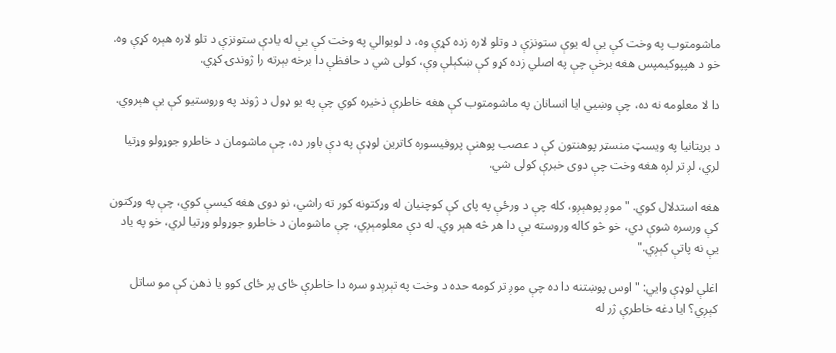ماشومتوب په وخت کې یې له یوې ستونزې د وتلو لاره زده کړې وه، د لویوالي په وخت کې یې له یادې ستونزې د تلو لاره هېره کړې وه. خو د هپپوکیمپس هغه برخې چې په اصلي زده‌ کړو کې ښکېلې وې، کولی شي د حافظې دا برخه بېرته را ژوندۍ کړي.

دا لا معلومه نه ده، چې وښيي ایا انسانان په ماشومتوب کې هغه خاطرې ذخیره کوي چې په یو ډول د ژوند په وروستیو کې یې هېروي.

د بریتانیا په ویسټ منسټر پوهنتون کې د عصب پوهنې پروفیسوره کاترین لوډې په دې باور ده، چې ماشومان د خاطرو جوړولو وړتیا لري، لږ تر لږه هغه وخت چې دوی خبرې کولی شي.

هغه استدلال کوي. "موږ پوهېږو، کله چې د ورځې په پای کې کوچنيان له وړکتونه کور ته راشي، نو دوی هغه کیسې کوي، چې په وړکتون کې ورسره شوې دي، خو څو کاله وروسته یې دا هر څه هېر وي. له دې معلومېږي، چې ماشومان د خاطرو جوړولو وړتیا لري، خو په یاد یې نه پاتې کېږي."

اغلې لوډې وايي: "اوس پوښتنه دا ده چې موږ تر کومه حده د وخت په تېرېدو سره دا خاطرې ځای پر ځای کوو یا ذهن کې مو ساتل کېږي؟ ایا دغه خاطرې ژر له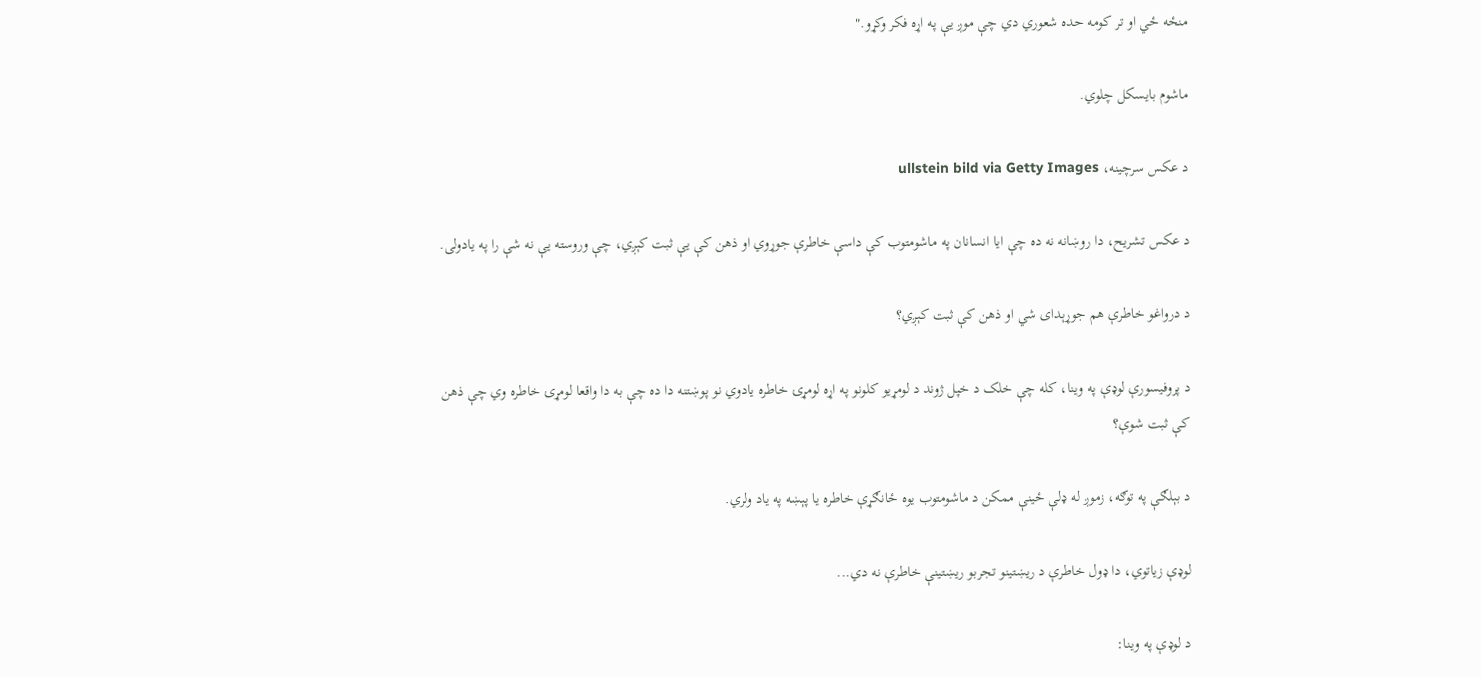منځه ځي او تر کومه حده شعوري دي چې موږ یې په اړه فکر وکړو."

ماشوم بایسکل چلوي.

د عکس سرچینه، ullstein bild via Getty Images

د عکس تشریح، دا روښانه نه ده چې ایا انسانان په ماشومتوب کې داسې خاطرې جوړوي او ذهن کې یې ثبت کېږي، چې وروسته یې نه شې را په یادولی.

د درواغو خاطرې هم جوړېدای شي او ذهن کې ثبت کېږي؟

د پروفیسورې لوډې په وینا، کله چې خلک د خپل ژوند د لومړیو کلونو په اړه لومړۍ خاطره یادوي نو پوښتنه دا ده چې به دا واقعا لومړۍ خاطره وي چې ذهن کې ثبت شوې؟

د بېلګې په توګه، زموږ له ډلې ځینې ممکن د ماشومتوب یوه ځانګړې خاطره یا پېښه په یاد ولري.

لوډې زیاتوي، دا ډول خاطرې د ریښتینو تجربو ریښتینې خاطرې نه دي...

د لوډې په وینا: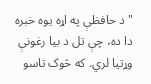"د حافظې په اړه یوه خبره دا ده، چې تل د بیا رغونې وړتیا لري. که څوک تاسو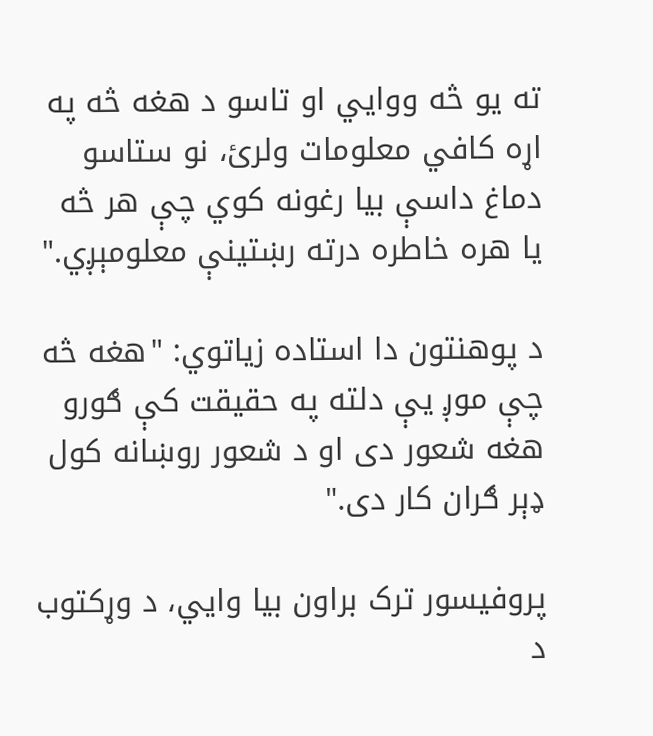ته یو څه ووایي او تاسو د هغه څه په اړه کافي معلومات ولرئ، نو ستاسو دماغ داسې بیا رغونه کوي چې هر څه یا هره خاطره درته رښتینې معلومېږي."

د پوهنتون دا استاده زیاتوي: "هغه څه چې موږ یې دلته په حقیقت کې ګورو هغه شعور دی او د شعور روښانه کول ډېر ګران کار دی."

پروفیسور ترک براون بیا وايي، د وړکتوب د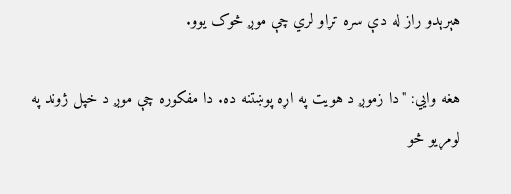هېرېدو راز له دې سره تړاو لري چې موږ څوک يوو.

هغه وايي: "دا زموږ د هویت په اړه پوښتنه ده. دا مفکوره چې موږ د خپل ژوند په لومړیو څو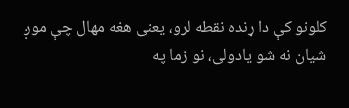کلونو کې دا ړنده نقطه لرو، یعنی هغه مهال چې موږ شیان نه شو یادولی، نو زما په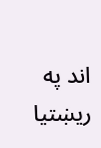اند په ریښتیا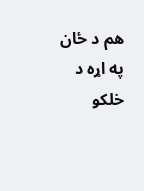هم د ځان په اړه د خلکو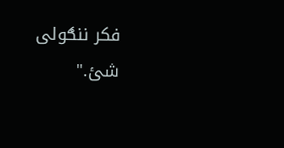فکر ننګولی شئ."